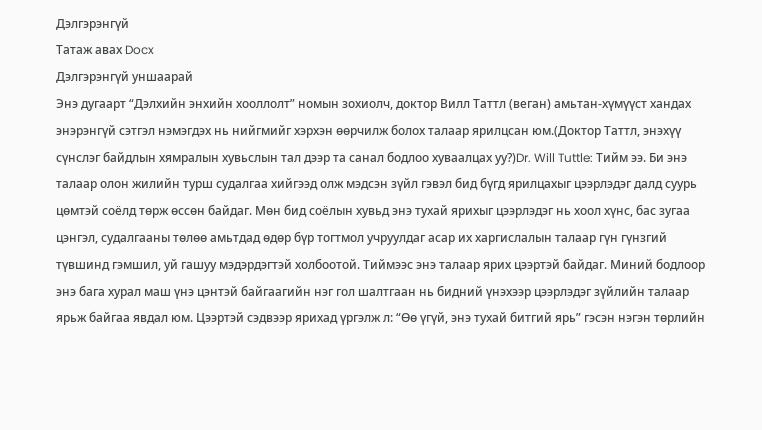Дэлгэрэнгүй
Татаж авах Docx
Дэлгэрэнгүй уншаарай
Энэ дугаарт “Дэлхийн энхийн хооллолт” номын зохиолч, доктор Вилл Таттл (веган) амьтан-хүмүүст хандах энэрэнгүй сэтгэл нэмэгдэх нь нийгмийг хэрхэн өөрчилж болох талаар ярилцсан юм.(Доктор Таттл, энэхүү сүнслэг байдлын хямралын хувьслын тал дээр та санал бодлоо хуваалцах уу?)Dr. Will Tuttle: Тийм ээ. Би энэ талаар олон жилийн турш судалгаа хийгээд олж мэдсэн зүйл гэвэл бид бүгд ярилцахыг цээрлэдэг далд суурь цөмтэй соёлд төрж өссөн байдаг. Мөн бид соёлын хувьд энэ тухай ярихыг цээрлэдэг нь хоол хүнс, бас зугаа цэнгэл, судалгааны төлөө амьтдад өдөр бүр тогтмол учруулдаг асар их харгислалын талаар гүн гүнзгий түвшинд гэмшил, уй гашуу мэдэрдэгтэй холбоотой. Тиймээс энэ талаар ярих цээртэй байдаг. Миний бодлоор энэ бага хурал маш үнэ цэнтэй байгаагийн нэг гол шалтгаан нь бидний үнэхээр цээрлэдэг зүйлийн талаар ярьж байгаа явдал юм. Цээртэй сэдвээр ярихад үргэлж л: “Өө үгүй, энэ тухай битгий ярь” гэсэн нэгэн төрлийн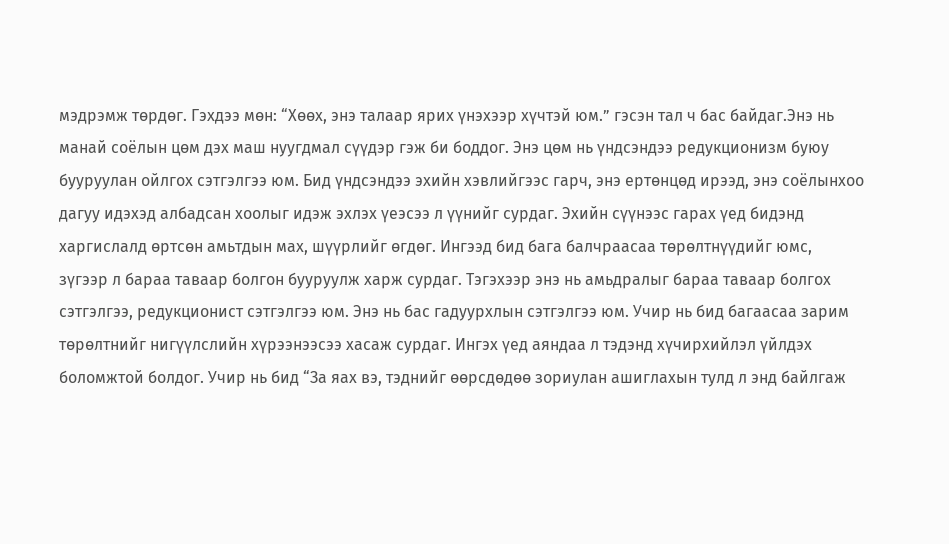мэдрэмж төрдөг. Гэхдээ мөн: “Хөөх, энэ талаар ярих үнэхээр хүчтэй юм.” гэсэн тал ч бас байдаг.Энэ нь манай соёлын цөм дэх маш нуугдмал сүүдэр гэж би боддог. Энэ цөм нь үндсэндээ редукционизм буюу бууруулан ойлгох сэтгэлгээ юм. Бид үндсэндээ эхийн хэвлийгээс гарч, энэ ертөнцөд ирээд, энэ соёлынхоо дагуу идэхэд албадсан хоолыг идэж эхлэх үеэсээ л үүнийг сурдаг. Эхийн сүүнээс гарах үед бидэнд харгислалд өртсөн амьтдын мах, шүүрлийг өгдөг. Ингээд бид бага балчраасаа төрөлтнүүдийг юмс, зүгээр л бараа таваар болгон бууруулж харж сурдаг. Тэгэхээр энэ нь амьдралыг бараа таваар болгох сэтгэлгээ, редукционист сэтгэлгээ юм. Энэ нь бас гадуурхлын сэтгэлгээ юм. Учир нь бид багаасаа зарим төрөлтнийг нигүүлслийн хүрээнээсээ хасаж сурдаг. Ингэх үед аяндаа л тэдэнд хүчирхийлэл үйлдэх боломжтой болдог. Учир нь бид “За яах вэ, тэднийг өөрсдөдөө зориулан ашиглахын тулд л энд байлгаж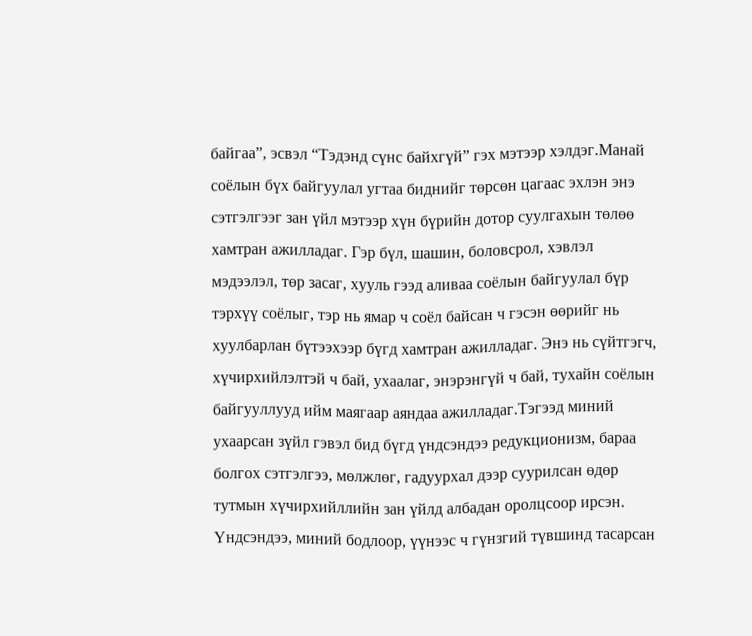байгаа”, эсвэл “Тэдэнд сүнс байхгүй” гэх мэтээр хэлдэг.Манай соёлын бүх байгуулал угтаа биднийг төрсөн цагаас эхлэн энэ сэтгэлгээг зан үйл мэтээр хүн бүрийн дотор суулгахын төлөө хамтран ажилладаг. Гэр бүл, шашин, боловсрол, хэвлэл мэдээлэл, төр засаг, хууль гээд аливаа соёлын байгуулал бүр тэрхүү соёлыг, тэр нь ямар ч соёл байсан ч гэсэн өөрийг нь хуулбарлан бүтээхээр бүгд хамтран ажилладаг. Энэ нь сүйтгэгч, хүчирхийлэлтэй ч бай, ухаалаг, энэрэнгүй ч бай, тухайн соёлын байгууллууд ийм маягаар аяндаа ажилладаг.Тэгээд миний ухаарсан зүйл гэвэл бид бүгд үндсэндээ редукционизм, бараа болгох сэтгэлгээ, мөлжлөг, гадуурхал дээр суурилсан өдөр тутмын хүчирхийллийн зан үйлд албадан оролцсоор ирсэн. Үндсэндээ, миний бодлоор, үүнээс ч гүнзгий түвшинд тасарсан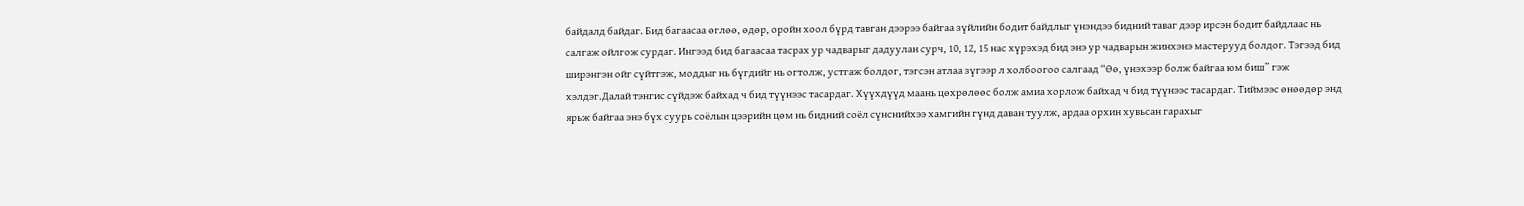байдалд байдаг. Бид багаасаа өглөө, өдөр, оройн хоол бүрд тавган дээрээ байгаа зүйлийн бодит байдлыг үнэндээ бидний таваг дээр ирсэн бодит байдлаас нь салгаж ойлгож сурдаг. Ингээд бид багаасаа тасрах ур чадварыг дадуулан сурч, 10, 12, 15 нас хүрэхэд бид энэ ур чадварын жинхэнэ мастерууд болдог. Тэгээд бид ширэнгэн ойг сүйтгэж, моддыг нь бүгдийг нь огтолж, устгаж болдог, тэгсэн атлаа зүгээр л холбоогоо салгаад “Өө, үнэхээр болж байгаа юм биш” гэж хэлдэг.Далай тэнгис сүйдэж байхад ч бид түүнээс тасардаг. Хүүхдүүд маань цөхрөлөөс болж амиа хорлож байхад ч бид түүнээс тасардаг. Тиймээс өнөөдөр энд ярьж байгаа энэ бүх суурь соёлын цээрийн цөм нь бидний соёл сүнснийхээ хамгийн гүнд даван туулж, ардаа орхин хувьсан гарахыг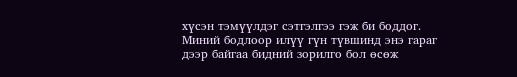хүсэн тэмүүлдэг сэтгэлгээ гэж би боддог. Миний бодлоор илүү гүн түвшинд энэ гараг дээр байгаа бидний зорилго бол өсөж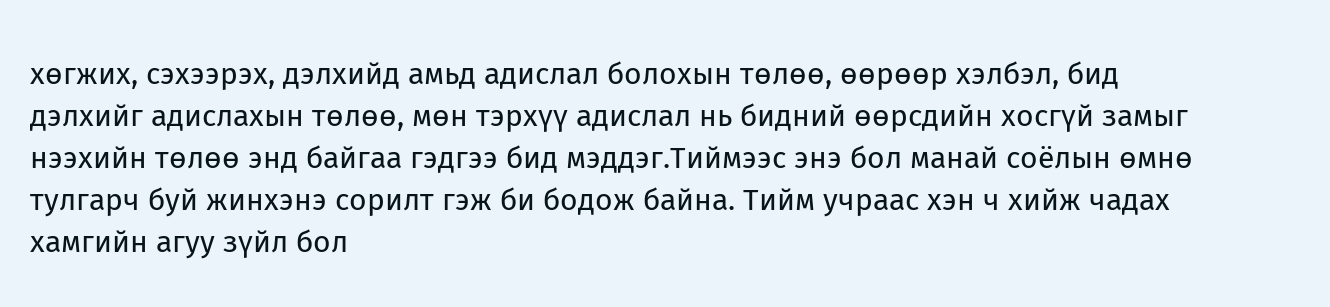хөгжих, сэхээрэх, дэлхийд амьд адислал болохын төлөө, өөрөөр хэлбэл, бид дэлхийг адислахын төлөө, мөн тэрхүү адислал нь бидний өөрсдийн хосгүй замыг нээхийн төлөө энд байгаа гэдгээ бид мэддэг.Тиймээс энэ бол манай соёлын өмнө тулгарч буй жинхэнэ сорилт гэж би бодож байна. Тийм учраас хэн ч хийж чадах хамгийн агуу зүйл бол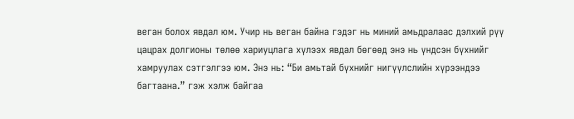веган болох явдал юм. Учир нь веган байна гэдэг нь миний амьдралаас дэлхий рүү цацрах долгионы төлөө хариуцлага хүлээх явдал бөгөөд энэ нь үндсэн бүхнийг хамруулах сэтгэлгээ юм. Энэ нь: “Би амьтай бүхнийг нигүүлслийн хүрээндээ багтаана.” гэж хэлж байгаа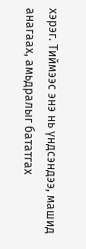хэрэг. Тиймээс энэ нь үндсэндээ, машид анагаах, амьдралыг бататгах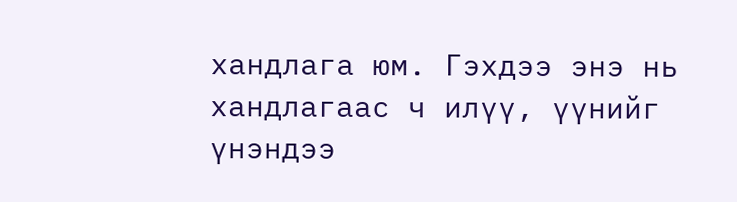хандлага юм. Гэхдээ энэ нь хандлагаас ч илүү, үүнийг үнэндээ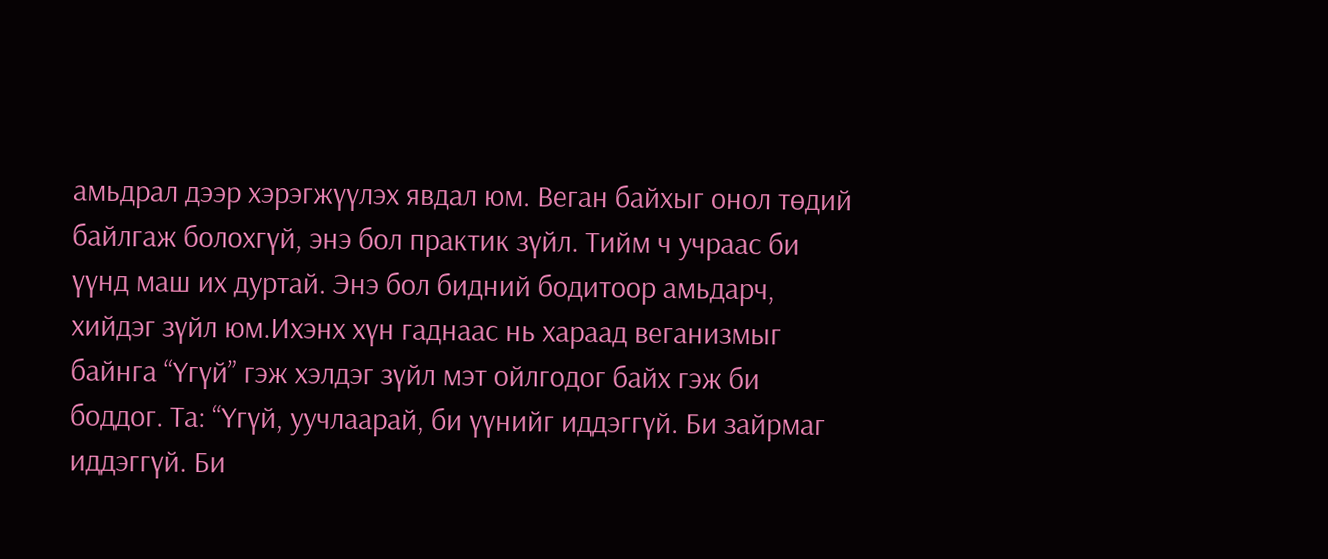амьдрал дээр хэрэгжүүлэх явдал юм. Веган байхыг онол төдий байлгаж болохгүй, энэ бол практик зүйл. Тийм ч учраас би үүнд маш их дуртай. Энэ бол бидний бодитоор амьдарч, хийдэг зүйл юм.Ихэнх хүн гаднаас нь хараад веганизмыг байнга “Үгүй” гэж хэлдэг зүйл мэт ойлгодог байх гэж би боддог. Та: “Үгүй, уучлаарай, би үүнийг иддэггүй. Би зайрмаг иддэггүй. Би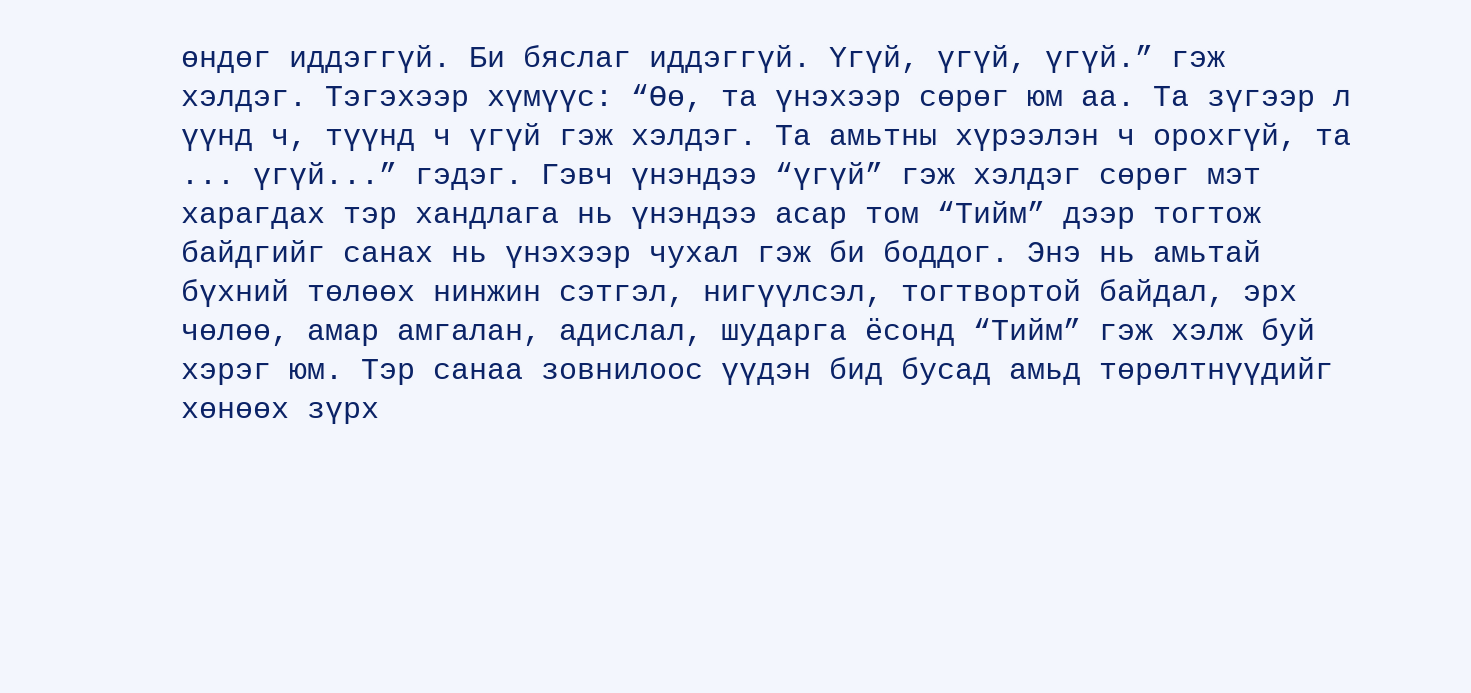өндөг иддэггүй. Би бяслаг иддэггүй. Үгүй, үгүй, үгүй.” гэж хэлдэг. Тэгэхээр хүмүүс: “Өө, та үнэхээр сөрөг юм аа. Та зүгээр л үүнд ч, түүнд ч үгүй гэж хэлдэг. Та амьтны хүрээлэн ч орохгүй, та ... үгүй...” гэдэг. Гэвч үнэндээ “үгүй” гэж хэлдэг сөрөг мэт харагдах тэр хандлага нь үнэндээ асар том “Тийм” дээр тогтож байдгийг санах нь үнэхээр чухал гэж би боддог. Энэ нь амьтай бүхний төлөөх нинжин сэтгэл, нигүүлсэл, тогтвортой байдал, эрх чөлөө, амар амгалан, адислал, шударга ёсонд “Тийм” гэж хэлж буй хэрэг юм. Тэр санаа зовнилоос үүдэн бид бусад амьд төрөлтнүүдийг хөнөөх зүрх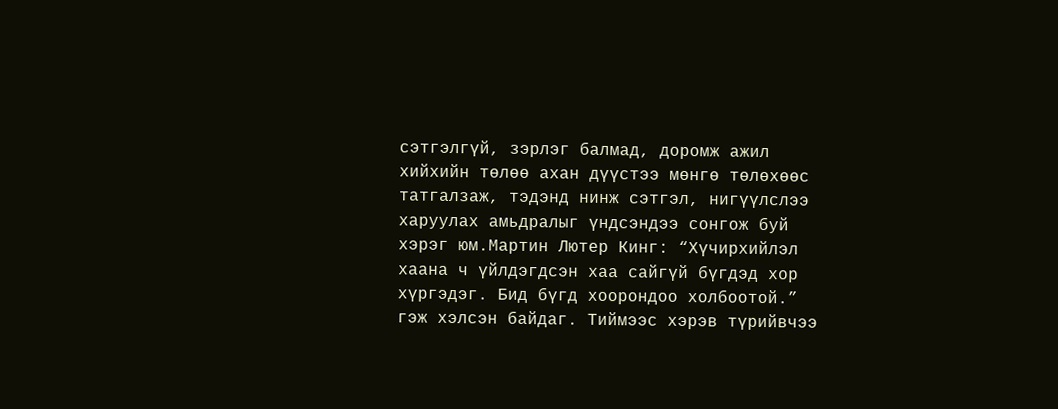сэтгэлгүй, зэрлэг балмад, доромж ажил хийхийн төлөө ахан дүүстээ мөнгө төлөхөөс татгалзаж, тэдэнд нинж сэтгэл, нигүүлслээ харуулах амьдралыг үндсэндээ сонгож буй хэрэг юм.Мартин Лютер Кинг: “Хүчирхийлэл хаана ч үйлдэгдсэн хаа сайгүй бүгдэд хор хүргэдэг. Бид бүгд хоорондоо холбоотой.” гэж хэлсэн байдаг. Тиймээс хэрэв түрийвчээ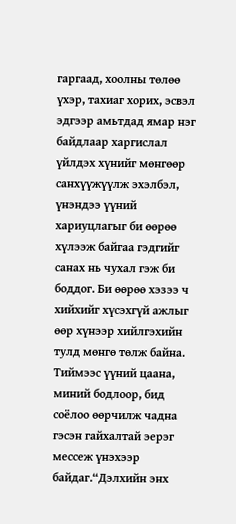гаргаад, хоолны төлөө үхэр, тахиаг хорих, эсвэл эдгээр амьтдад ямар нэг байдлаар харгислал үйлдэх хүнийг мөнгөөр санхүүжүүлж эхэлбэл, үнэндээ үүний хариуцлагыг би өөрөө хүлээж байгаа гэдгийг санах нь чухал гэж би боддог. Би өөрөө хэзээ ч хийхийг хүсэхгүй ажлыг өөр хүнээр хийлгэхийн тулд мөнгө төлж байна. Тиймээс үүний цаана, миний бодлоор, бид соёлоо өөрчилж чадна гэсэн гайхалтай эерэг мессеж үнэхээр байдаг.“Дэлхийн энх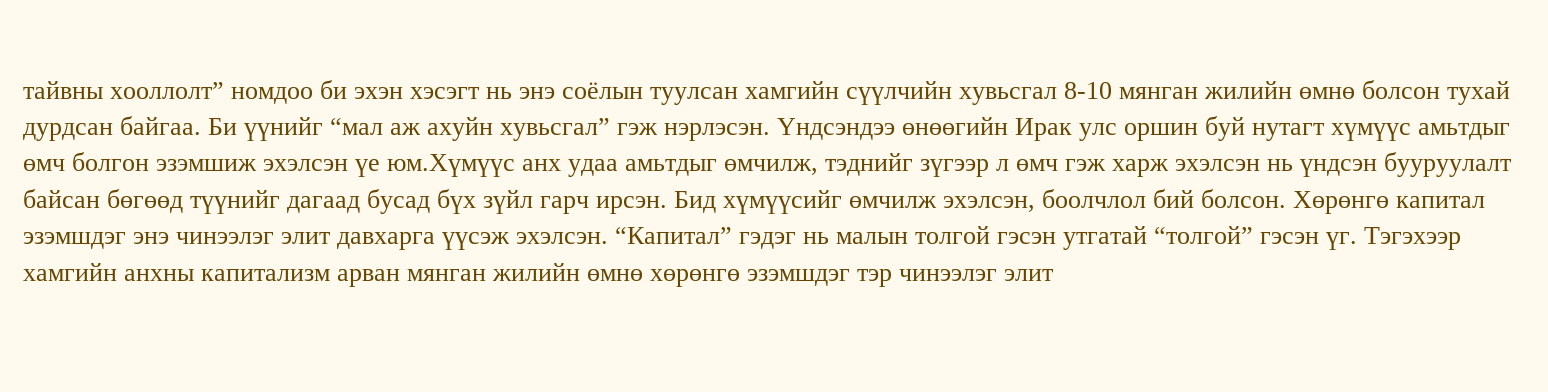тайвны хооллолт” номдоо би эхэн хэсэгт нь энэ соёлын туулсан хамгийн сүүлчийн хувьсгал 8-10 мянган жилийн өмнө болсон тухай дурдсан байгаа. Би үүнийг “мал аж ахуйн хувьсгал” гэж нэрлэсэн. Үндсэндээ өнөөгийн Ирак улс оршин буй нутагт хүмүүс амьтдыг өмч болгон эзэмшиж эхэлсэн үе юм.Хүмүүс анх удаа амьтдыг өмчилж, тэднийг зүгээр л өмч гэж харж эхэлсэн нь үндсэн бууруулалт байсан бөгөөд түүнийг дагаад бусад бүх зүйл гарч ирсэн. Бид хүмүүсийг өмчилж эхэлсэн, боолчлол бий болсон. Хөрөнгө капитал эзэмшдэг энэ чинээлэг элит давхарга үүсэж эхэлсэн. “Капитал” гэдэг нь малын толгой гэсэн утгатай “толгой” гэсэн үг. Тэгэхээр хамгийн анхны капитализм арван мянган жилийн өмнө хөрөнгө эзэмшдэг тэр чинээлэг элит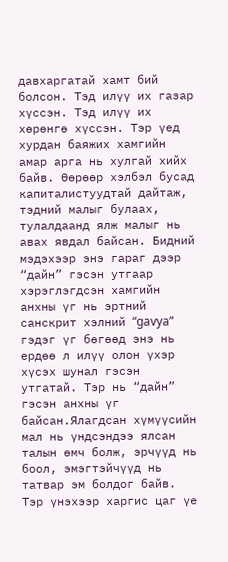давхаргатай хамт бий болсон. Тэд илүү их газар хүссэн. Тэд илүү их хөрөнгө хүссэн. Тэр үед хурдан баяжих хамгийн амар арга нь хулгай хийх байв. Өөрөөр хэлбэл бусад капиталистуудтай дайтаж, тэдний малыг булаах, тулалдаанд ялж малыг нь авах явдал байсан. Бидний мэдэхээр энэ гараг дээр “дайн” гэсэн утгаар хэрэглэгдсэн хамгийн анхны үг нь эртний санскрит хэлний “gavya” гэдэг үг бөгөөд энэ нь ердөө л илүү олон үхэр хүсэх шунал гэсэн утгатай. Тэр нь “дайн” гэсэн анхны үг байсан.Ялагдсан хүмүүсийн мал нь үндсэндээ ялсан талын өмч болж, эрчүүд нь боол, эмэгтэйчүүд нь татвар эм болдог байв. Тэр үнэхээр харгис цаг үе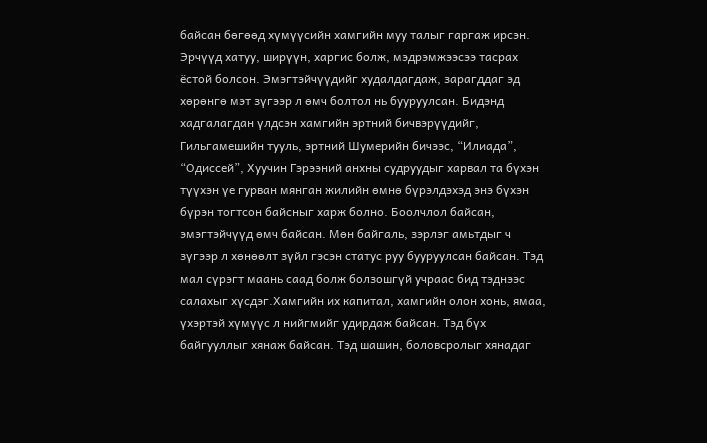байсан бөгөөд хүмүүсийн хамгийн муу талыг гаргаж ирсэн. Эрчүүд хатуу, ширүүн, харгис болж, мэдрэмжээсээ тасрах ёстой болсон. Эмэгтэйчүүдийг худалдагдаж, зарагддаг эд хөрөнгө мэт зүгээр л өмч болтол нь бууруулсан. Бидэнд хадгалагдан үлдсэн хамгийн эртний бичвэрүүдийг, Гильгамешийн тууль, эртний Шумерийн бичээс, “Илиада”, “Одиссей”, Хуучин Гэрээний анхны судруудыг харвал та бүхэн түүхэн үе гурван мянган жилийн өмнө бүрэлдэхэд энэ бүхэн бүрэн тогтсон байсныг харж болно. Боолчлол байсан, эмэгтэйчүүд өмч байсан. Мөн байгаль, зэрлэг амьтдыг ч зүгээр л хөнөөлт зүйл гэсэн статус руу бууруулсан байсан. Тэд мал сүрэгт маань саад болж болзошгүй учраас бид тэднээс салахыг хүсдэг.Хамгийн их капитал, хамгийн олон хонь, ямаа, үхэртэй хүмүүс л нийгмийг удирдаж байсан. Тэд бүх байгууллыг хянаж байсан. Тэд шашин, боловсролыг хянадаг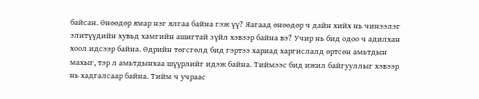байсан. Өнөөдөр ямар нэг ялгаа байна гэж үү? Яагаад өнөөдөр ч дайн хийх нь чинээлэг элитүүдийн хувьд хамгийн ашигтай зүйл хэвээр байна вэ? Учир нь бид одоо ч адилхан хоол идсээр байна. Өдрийн төгсгөлд бид гэртээ хариад харгислалд өртсөн амьтдын махыг, тэр л амьтдынхаа шүүрлийг идэж байна. Тиймээс бид ижил байгууллыг хэвээр нь хадгалсаар байна. Тийм ч учраас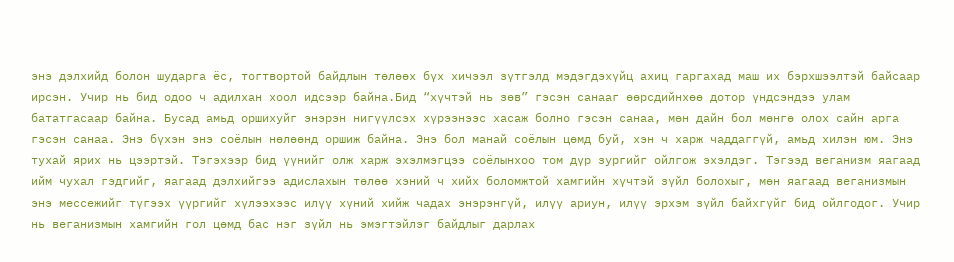энэ дэлхийд болон шударга ёс, тогтвортой байдлын төлөөх бүх хичээл зүтгэлд мэдэгдэхүйц ахиц гаргахад маш их бэрхшээлтэй байсаар ирсэн. Учир нь бид одоо ч адилхан хоол идсээр байна.Бид “хүчтэй нь зөв” гэсэн санааг өөрсдийнхөө дотор үндсэндээ улам бататгасаар байна. Бусад амьд оршихуйг энэрэн нигүүлсэх хүрээнээс хасаж болно гэсэн санаа, мөн дайн бол мөнгө олох сайн арга гэсэн санаа. Энэ бүхэн энэ соёлын нөлөөнд оршиж байна. Энэ бол манай соёлын цөмд буй, хэн ч харж чаддаггүй, амьд хилэн юм. Энэ тухай ярих нь цээртэй. Тэгэхээр бид үүнийг олж харж эхэлмэгцээ соёлынхоо том дүр зургийг ойлгож эхэлдэг. Тэгээд веганизм яагаад ийм чухал гэдгийг, яагаад дэлхийгээ адислахын төлөө хэний ч хийх боломжтой хамгийн хүчтэй зүйл болохыг, мөн яагаад веганизмын энэ мессежийг түгээх үүргийг хүлээхээс илүү хүний хийж чадах энэрэнгүй, илүү ариун, илүү эрхэм зүйл байхгүйг бид ойлгодог. Учир нь веганизмын хамгийн гол цөмд бас нэг зүйл нь эмэгтэйлэг байдлыг дарлах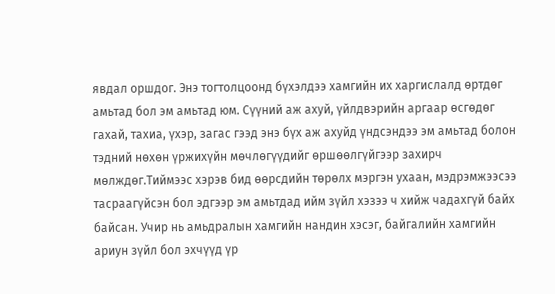явдал оршдог. Энэ тогтолцоонд бүхэлдээ хамгийн их харгислалд өртдөг амьтад бол эм амьтад юм. Сүүний аж ахуй, үйлдвэрийн аргаар өсгөдөг гахай, тахиа, үхэр, загас гээд энэ бүх аж ахуйд үндсэндээ эм амьтад болон тэдний нөхөн үржихүйн мөчлөгүүдийг өршөөлгүйгээр захирч мөлждөг.Тиймээс хэрэв бид өөрсдийн төрөлх мэргэн ухаан, мэдрэмжээсээ тасраагүйсэн бол эдгээр эм амьтдад ийм зүйл хэзээ ч хийж чадахгүй байх байсан. Учир нь амьдралын хамгийн нандин хэсэг, байгалийн хамгийн ариун зүйл бол эхчүүд үр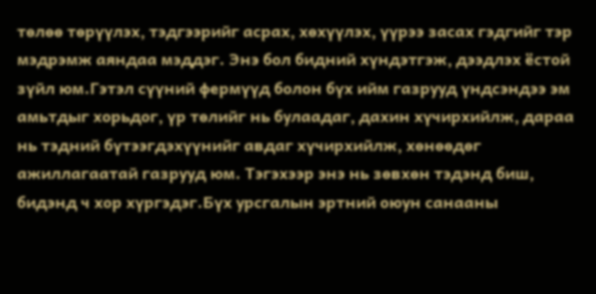төлөө төрүүлэх, тэдгээрийг асрах, хөхүүлэх, үүрээ засах гэдгийг тэр мэдрэмж аяндаа мэддэг. Энэ бол бидний хүндэтгэж, дээдлэх ёстой зүйл юм.Гэтэл сүүний фермүүд болон бүх ийм газрууд үндсэндээ эм амьтдыг хорьдог, үр төлийг нь булаадаг, дахин хүчирхийлж, дараа нь тэдний бүтээгдэхүүнийг авдаг хүчирхийлж, хөнөөдөг ажиллагаатай газрууд юм. Тэгэхээр энэ нь зөвхөн тэдэнд биш, бидэнд ч хор хүргэдэг.Бүх урсгалын эртний оюун санааны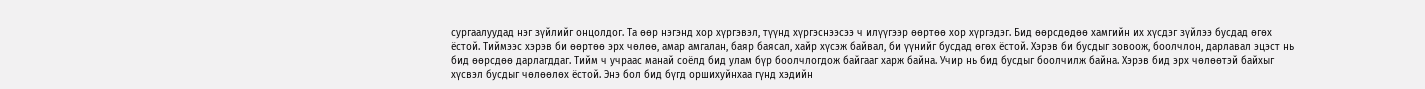сургаалуудад нэг зүйлийг онцолдог. Та өөр нэгэнд хор хүргэвэл, түүнд хүргэснээсээ ч илүүгээр өөртөө хор хүргэдэг. Бид өөрсдөдөө хамгийн их хүсдэг зүйлээ бусдад өгөх ёстой. Тиймээс хэрэв би өөртөө эрх чөлөө, амар амгалан, баяр баясал, хайр хүсэж байвал, би үүнийг бусдад өгөх ёстой. Хэрэв би бусдыг зовоож, боолчлон, дарлавал эцэст нь бид өөрсдөө дарлагддаг. Тийм ч учраас манай соёлд бид улам бүр боолчлогдож байгааг харж байна. Учир нь бид бусдыг боолчилж байна. Хэрэв бид эрх чөлөөтэй байхыг хүсвэл бусдыг чөлөөлөх ёстой. Энэ бол бид бүгд оршихуйнхаа гүнд хэдийн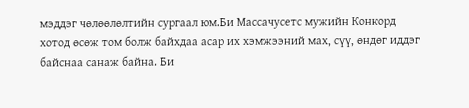мэддэг чөлөөлөлтийн сургаал юм.Би Массачусетс мужийн Конкорд хотод өсөж том болж байхдаа асар их хэмжээний мах, сүү, өндөг иддэг байснаа санаж байна. Би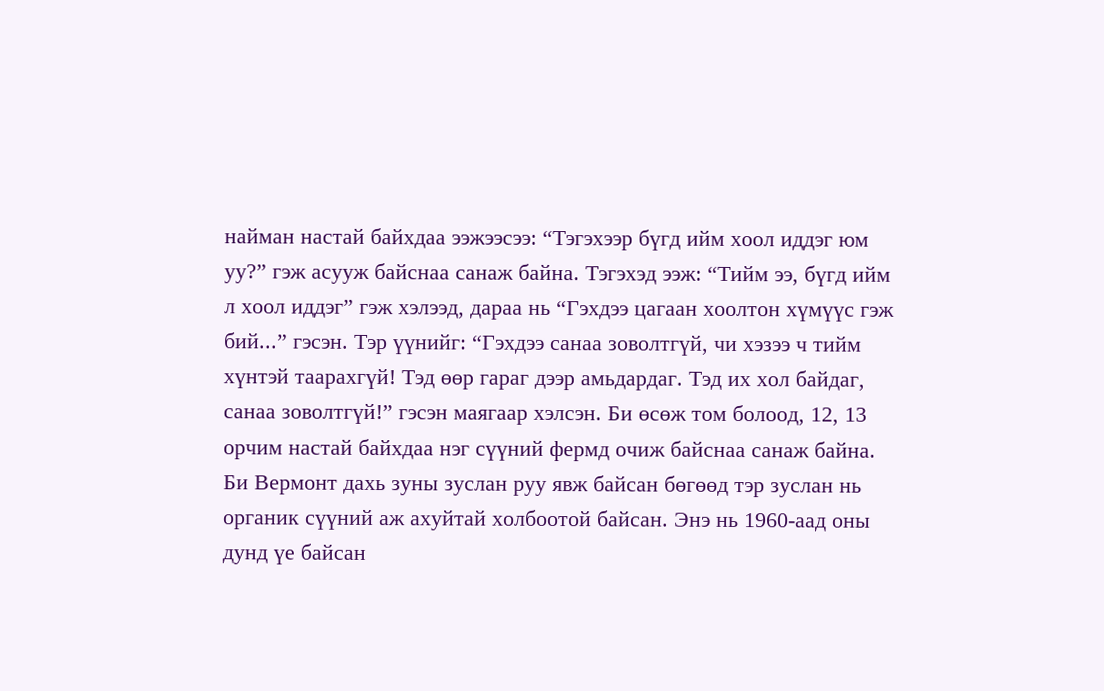найман настай байхдаа ээжээсээ: “Тэгэхээр бүгд ийм хоол иддэг юм уу?” гэж асууж байснаа санаж байна. Тэгэхэд ээж: “Тийм ээ, бүгд ийм л хоол иддэг” гэж хэлээд, дараа нь “Гэхдээ цагаан хоолтон хүмүүс гэж бий...” гэсэн. Тэр үүнийг: “Гэхдээ санаа зоволтгүй, чи хэзээ ч тийм хүнтэй таарахгүй! Тэд өөр гараг дээр амьдардаг. Тэд их хол байдаг, санаа зоволтгүй!” гэсэн маягаар хэлсэн. Би өсөж том болоод, 12, 13 орчим настай байхдаа нэг сүүний фермд очиж байснаа санаж байна. Би Вермонт дахь зуны зуслан руу явж байсан бөгөөд тэр зуслан нь органик сүүний аж ахуйтай холбоотой байсан. Энэ нь 1960-аад оны дунд үе байсан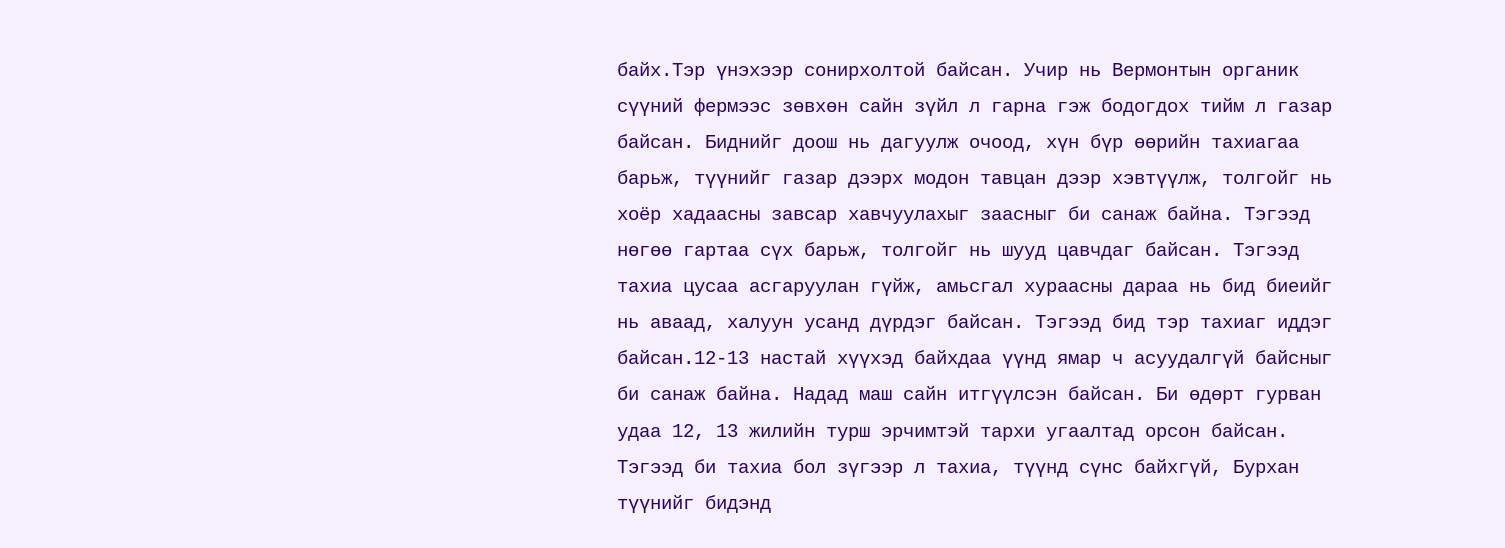байх.Тэр үнэхээр сонирхолтой байсан. Учир нь Вермонтын органик сүүний фермээс зөвхөн сайн зүйл л гарна гэж бодогдох тийм л газар байсан. Биднийг доош нь дагуулж очоод, хүн бүр өөрийн тахиагаа барьж, түүнийг газар дээрх модон тавцан дээр хэвтүүлж, толгойг нь хоёр хадаасны завсар хавчуулахыг заасныг би санаж байна. Тэгээд нөгөө гартаа сүх барьж, толгойг нь шууд цавчдаг байсан. Тэгээд тахиа цусаа асгаруулан гүйж, амьсгал хураасны дараа нь бид биеийг нь аваад, халуун усанд дүрдэг байсан. Тэгээд бид тэр тахиаг иддэг байсан.12-13 настай хүүхэд байхдаа үүнд ямар ч асуудалгүй байсныг би санаж байна. Надад маш сайн итгүүлсэн байсан. Би өдөрт гурван удаа 12, 13 жилийн турш эрчимтэй тархи угаалтад орсон байсан. Тэгээд би тахиа бол зүгээр л тахиа, түүнд сүнс байхгүй, Бурхан түүнийг бидэнд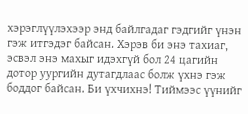хэрэглүүлэхээр энд байлгадаг гэдгийг үнэн гэж итгэдэг байсан. Хэрэв би энэ тахиаг, эсвэл энэ махыг идэхгүй бол 24 цагийн дотор уургийн дутагдлаас болж үхнэ гэж боддог байсан. Би үхчихнэ! Тиймээс үүнийг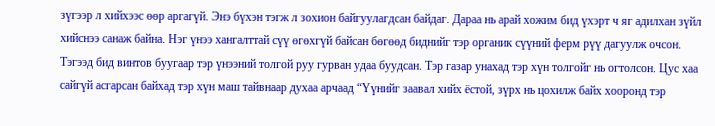зүгээр л хийхээс өөр аргагүй. Энэ бүхэн тэгж л зохион байгуулагдсан байдаг. Дараа нь арай хожим бид үхэрт ч яг адилхан зүйл хийснээ санаж байна. Нэг үнээ хангалттай сүү өгөхгүй байсан бөгөөд биднийг тэр органик сүүний ферм рүү дагуулж очсон. Тэгээд бид винтов буугаар тэр үнээний толгой руу гурван удаа буудсан. Тэр газар унахад тэр хүн толгойг нь огтолсон. Цус хаа сайгүй асгарсан байхад тэр хүн маш тайвнаар духаа арчаад “Үүнийг заавал хийх ёстой, зүрх нь цохилж байх хооронд тэр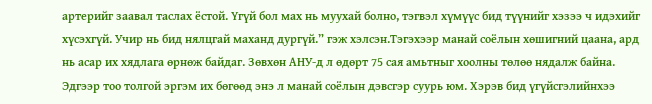артерийг заавал таслах ёстой. Үгүй бол мах нь муухай болно, тэгвэл хүмүүс бид түүнийг хэзээ ч идэхийг хүсэхгүй. Учир нь бид нялцгай маханд дургүй.” гэж хэлсэн.Тэгэхээр манай соёлын хөшигний цаана, ард нь асар их хядлага өрнөж байдаг. Зөвхөн АНУ-д л өдөрт 75 сая амьтныг хоолны төлөө нядалж байна. Эдгээр тоо толгой эргэм их бөгөөд энэ л манай соёлын дэвсгэр суурь юм. Хэрэв бид үгүйсгэлийнхээ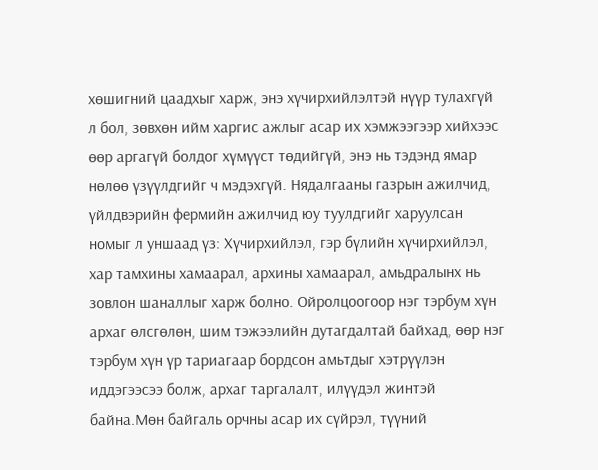хөшигний цаадхыг харж, энэ хүчирхийлэлтэй нүүр тулахгүй л бол, зөвхөн ийм харгис ажлыг асар их хэмжээгээр хийхээс өөр аргагүй болдог хүмүүст төдийгүй, энэ нь тэдэнд ямар нөлөө үзүүлдгийг ч мэдэхгүй. Нядалгааны газрын ажилчид, үйлдвэрийн фермийн ажилчид юу туулдгийг харуулсан номыг л уншаад үз: Хүчирхийлэл, гэр бүлийн хүчирхийлэл, хар тамхины хамаарал, архины хамаарал, амьдралынх нь зовлон шаналлыг харж болно. Ойролцоогоор нэг тэрбум хүн архаг өлсгөлөн, шим тэжээлийн дутагдалтай байхад, өөр нэг тэрбум хүн үр тариагаар бордсон амьтдыг хэтрүүлэн иддэгээсээ болж, архаг таргалалт, илүүдэл жинтэй байна.Мөн байгаль орчны асар их сүйрэл, түүний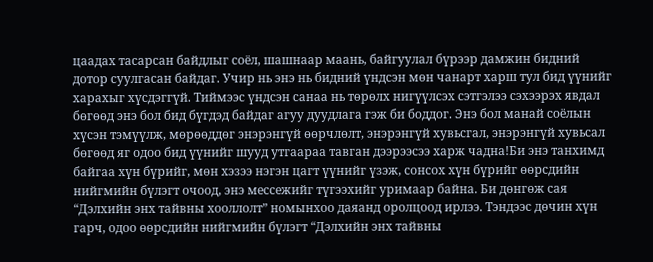цаадах тасарсан байдлыг соёл, шашнаар маань, байгуулал бүрээр дамжин бидний дотор суулгасан байдаг. Учир нь энэ нь бидний үндсэн мөн чанарт харш тул бид үүнийг харахыг хүсдэггүй. Тиймээс үндсэн санаа нь төрөлх нигүүлсэх сэтгэлээ сэхээрэх явдал бөгөөд энэ бол бид бүгдэд байдаг агуу дуудлага гэж би боддог. Энэ бол манай соёлын хүсэн тэмүүлж, мөрөөддөг энэрэнгүй өөрчлөлт, энэрэнгүй хувьсгал, энэрэнгүй хувьсал бөгөөд яг одоо бид үүнийг шууд утгаараа тавган дээрээсээ харж чадна!Би энэ танхимд байгаа хүн бүрийг, мөн хэзээ нэгэн цагт үүнийг үзэж, сонсох хүн бүрийг өөрсдийн нийгмийн бүлэгт очоод, энэ мессежийг түгээхийг уримаар байна. Би дөнгөж сая “Дэлхийн энх тайвны хооллолт” номынхоо даяанд оролцоод ирлээ. Тэндээс дөчин хүн гарч, одоо өөрсдийн нийгмийн бүлэгт “Дэлхийн энх тайвны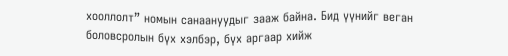хооллолт” номын санаануудыг зааж байна. Бид үүнийг веган боловсролын бүх хэлбэр, бүх аргаар хийж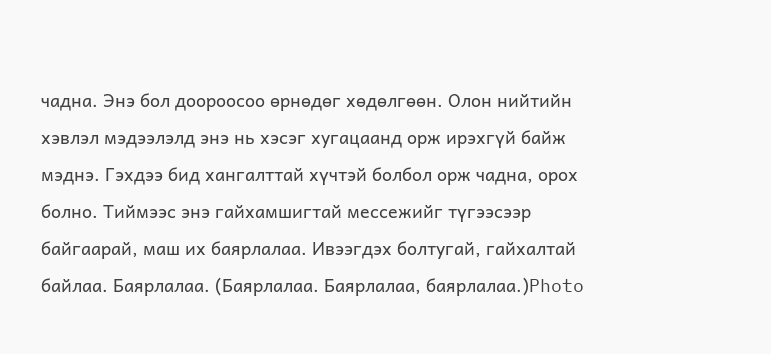чадна. Энэ бол доороосоо өрнөдөг хөдөлгөөн. Олон нийтийн хэвлэл мэдээлэлд энэ нь хэсэг хугацаанд орж ирэхгүй байж мэднэ. Гэхдээ бид хангалттай хүчтэй болбол орж чадна, орох болно. Тиймээс энэ гайхамшигтай мессежийг түгээсээр байгаарай, маш их баярлалаа. Ивээгдэх болтугай, гайхалтай байлаа. Баярлалаа. (Баярлалаа. Баярлалаа, баярлалаа.)Photo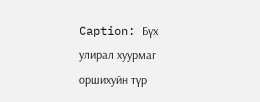Caption: Бүх улирал хуурмаг оршихуйн түр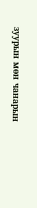зуурын мөн чанарын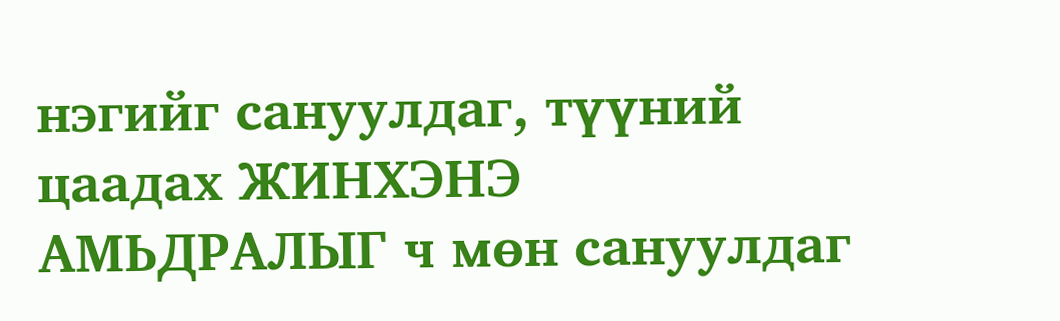нэгийг сануулдаг, түүний цаадах ЖИНХЭНЭ АМЬДРАЛЫГ ч мөн сануулдаг